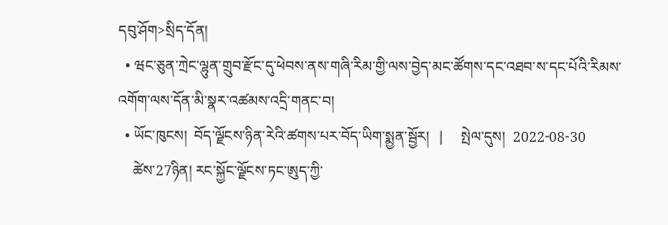དབུ་ཤོག>སྲིད་དོན།
  • ཝང་ཅུན་ཀྲེང་ལྷུན་གྲུབ་རྫོང་དུ་ཕེབས་ནས་གཞི་རིམ་གྱི་ལས་བྱེད་མང་ཚོགས་དང་འཐབ་ས་དང་པོའི་རིམས་འགོག་ལས་དོན་མི་སྣར་འཚམས་འདྲི་གནང་བ།
  • ཡོང་ཁུངས།  བོད་ལྗོངས་ཉིན་རེའི་ཚགས་པར་བོད་ཡིག་སྨྱན་སྦྱོར།   |     སྤེལ་དུས།  2022-08-30
    ཚེས་27ཉིན། རང་སྐྱོང་ལྗོངས་ཏང་ཨུད་ཀྱི་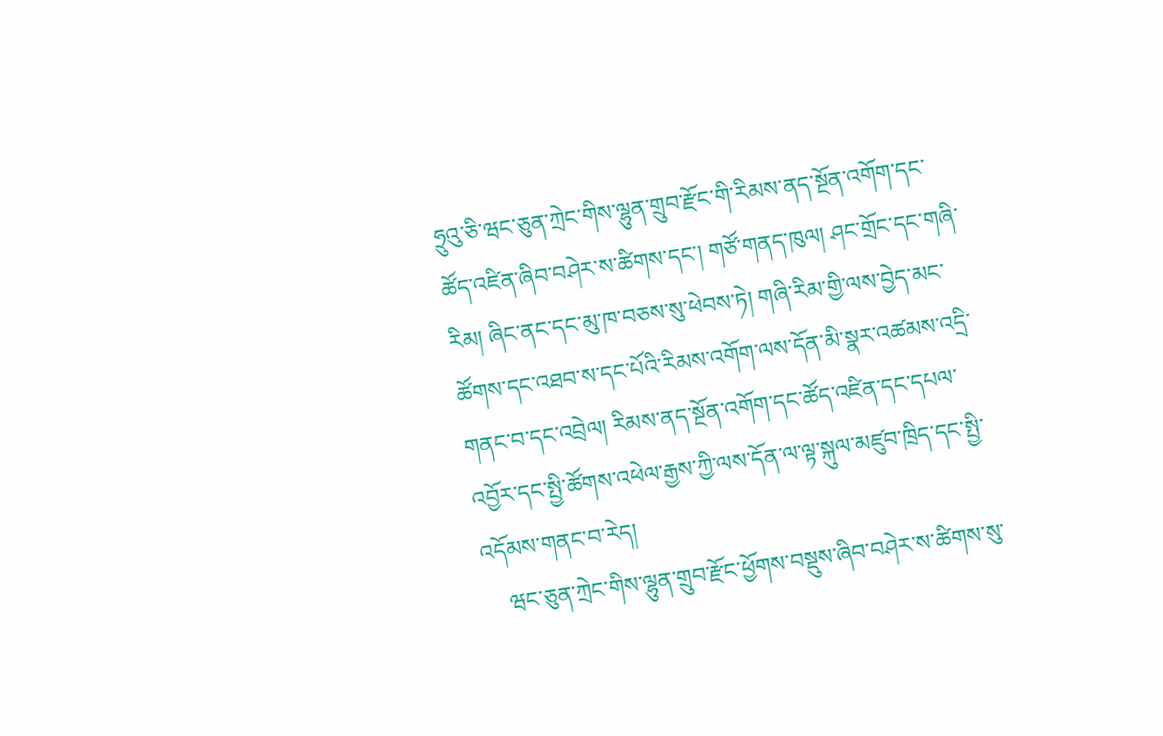ཧྲུའུ་ཅི་ཝང་ཅུན་ཀྲེང་གིས་ལྷུན་གྲུབ་རྫོང་གི་རིམས་ནད་སྔོན་འགོག་དང་ཚོད་འཛིན་ཞིབ་བཤེར་ས་ཚིགས་དང་། གཙོ་གནད་ཁུལ། ཤང་གྲོང་དང་གཞི་རིམ། ཞིང་ནང་དང་མུ་ཁ་བཅས་སུ་ཕེབས་ཏེ། གཞི་རིམ་གྱི་ལས་བྱེད་མང་ཚོགས་དང་འཐབ་ས་དང་པོའི་རིམས་འགོག་ལས་དོན་མི་སྣར་འཚམས་འདྲི་གནང་བ་དང་འབྲེལ། རིམས་ནད་སྔོན་འགོག་དང་ཚོད་འཛིན་དང་དཔལ་འབྱོར་དང་སྤྱི་ཚོགས་འཕེལ་རྒྱས་ཀྱི་ལས་དོན་ལ་ལྟ་སྐུལ་མཛུབ་ཁྲིད་དང་སྤྱི་འདོམས་གནང་བ་རེད།
    ཝང་ཅུན་ཀྲེང་གིས་ལྷུན་གྲུབ་རྫོང་ཕྱོགས་བསྡུས་ཞིབ་བཤེར་ས་ཚིགས་སུ་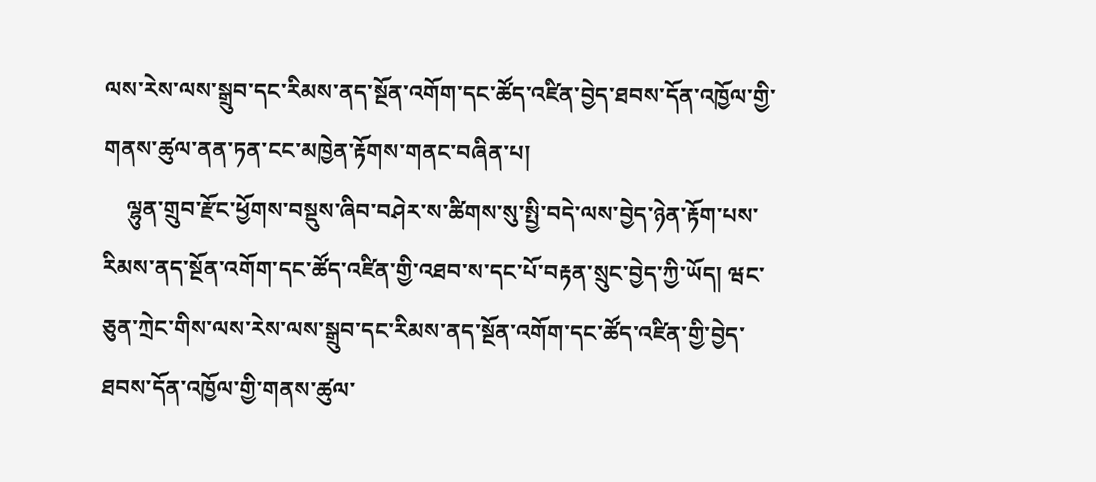ལས་རེས་ལས་སྒྲུབ་དང་རིམས་ནད་སྔོན་འགོག་དང་ཚོད་འཛིན་བྱེད་ཐབས་དོན་འཁྱོལ་གྱི་གནས་ཚུལ་ནན་ཏན་ངང་མཁྱེན་རྟོགས་གནང་བཞིན་པ།
    ལྷུན་གྲུབ་རྫོང་ཕྱོགས་བསྡུས་ཞིབ་བཤེར་ས་ཚིགས་སུ་སྤྱི་བདེ་ལས་བྱེད་ཉེན་རྟོག་པས་རིམས་ནད་སྔོན་འགོག་དང་ཚོད་འཛིན་གྱི་འཐབ་ས་དང་པོ་བརྟན་སྲུང་བྱེད་ཀྱི་ཡོད། ཝང་ཅུན་ཀྲེང་གིས་ལས་རེས་ལས་སྒྲུབ་དང་རིམས་ནད་སྔོན་འགོག་དང་ཚོད་འཛིན་གྱི་བྱེད་ཐབས་དོན་འཁྱོལ་གྱི་གནས་ཚུལ་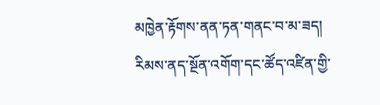མཁྱེན་རྟོགས་ནན་ཏན་གནང་བ་མ་ཟད། རིམས་ནད་སྔོན་འགོག་དང་ཚོད་འཛིན་གྱི་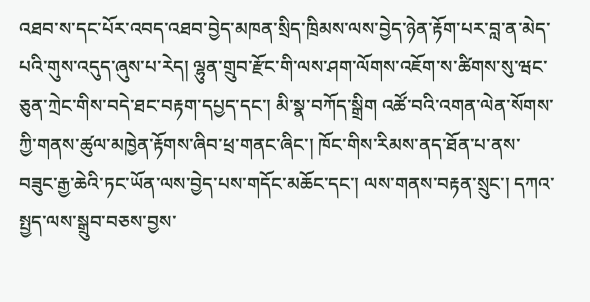འཐབ་ས་དང་པོར་འབད་འཐབ་བྱེད་མཁན་སྲིད་ཁྲིམས་ལས་བྱེད་ཉེན་རྟོག་པར་བླ་ན་མེད་པའི་གུས་འདུད་ཞུས་པ་རེད། ལྷུན་གྲུབ་རྫོང་གི་ལས་ཤག་ལོགས་འཇོག་ས་ཚིགས་སུ་ཝང་ཅུན་ཀྲེང་གིས་བདེ་ཐང་བརྟག་དཔྱད་དང་། མི་སྣ་བཀོད་སྒྲིག འཚོ་བའི་འགན་ལེན་སོགས་ཀྱི་གནས་ཚུལ་མཁྱེན་རྟོགས་ཞིབ་ཕྲ་གནང་ཞིང་། ཁོང་གིས་རིམས་ནད་ཐོན་པ་ནས་བཟུང་རྒྱ་ཆེའི་ཏང་ཡོན་ལས་བྱེད་པས་གདོང་མཆོང་དང་། ལས་གནས་བརྟན་སྲུང་། དཀའ་སྤྱད་ལས་སྒྲུབ་བཅས་བྱས་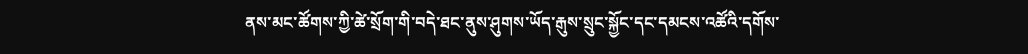ནས་མང་ཚོགས་ཀྱི་ཚེ་སྲོག་གི་བདེ་ཐང་ནུས་ཤུགས་ཡོད་རྒུས་སྲུང་སྐྱོང་དང་དམངས་འཚོའི་དགོས་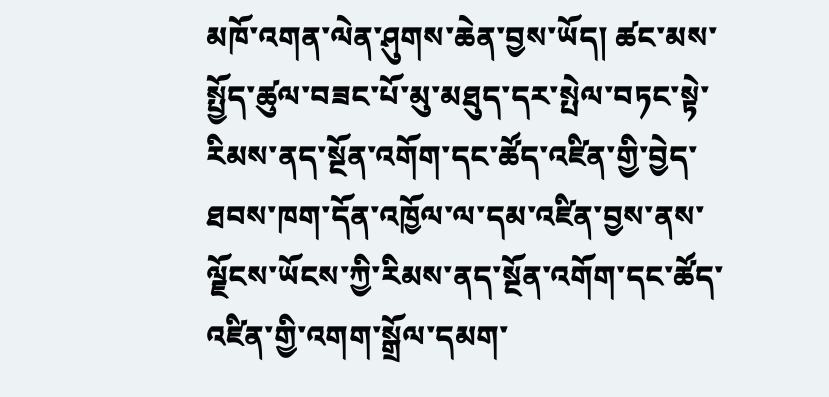མཁོ་འགན་ལེན་ཤུགས་ཆེན་བྱས་ཡོད། ཚང་མས་སྤྱོད་ཚུལ་བཟང་པོ་མུ་མཐུད་དར་སྤེལ་བཏང་སྟེ་རིམས་ནད་སྔོན་འགོག་དང་ཚོད་འཛིན་གྱི་བྱེད་ཐབས་ཁག་དོན་འཁྱོལ་ལ་དམ་འཛིན་བྱས་ནས་ལྗོངས་ཡོངས་ཀྱི་རིམས་ནད་སྔོན་འགོག་དང་ཚོད་འཛིན་གྱི་འགག་སྒྲོལ་དམག་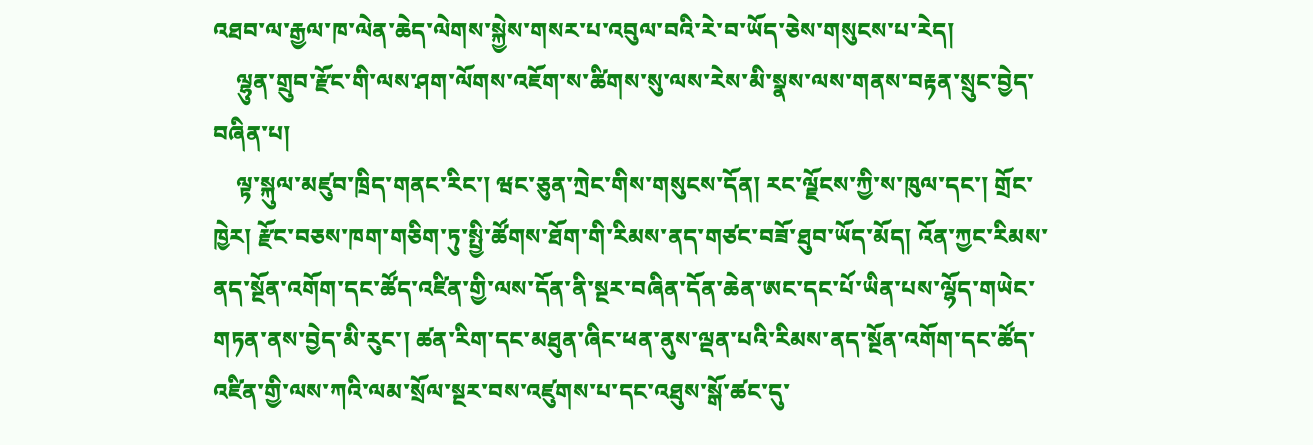འཐབ་ལ་རྒྱལ་ཁ་ལེན་ཆེད་ལེགས་སྐྱེས་གསར་པ་འབུལ་བའི་རེ་བ་ཡོད་ཅེས་གསུངས་པ་རེད།
    ལྷུན་གྲུབ་རྫོང་གི་ལས་ཤག་ལོགས་འཇོག་ས་ཚིགས་སུ་ལས་རེས་མི་སྣས་ལས་གནས་བརྟན་སྲུང་བྱེད་བཞིན་པ།
    ལྟ་སྐུལ་མཛུབ་ཁྲིད་གནང་རིང་། ཝང་ཅུན་ཀྲེང་གིས་གསུངས་དོན། རང་ལྗོངས་ཀྱི་ས་ཁུལ་དང་། གྲོང་ཁྱེར། རྫོང་བཅས་ཁག་གཅིག་ཏུ་སྤྱི་ཚོགས་ཐོག་གི་རིམས་ནད་གཙང་བཟོ་ཐུབ་ཡོད་མོད། འོན་ཀྱང་རིམས་ནད་སྔོན་འགོག་དང་ཚོད་འཛིན་གྱི་ལས་དོན་ནི་སྔར་བཞིན་དོན་ཆེན་ཨང་དང་པོ་ཡིན་པས་ལྷོད་གཡེང་གཏན་ནས་བྱེད་མི་རུང་། ཚན་རིག་དང་མཐུན་ཞིང་ཕན་ནུས་ལྡན་པའི་རིམས་ནད་སྔོན་འགོག་དང་ཚོད་འཛིན་གྱི་ལས་ཀའི་ལམ་སྲོལ་སྔར་བས་འཛུགས་པ་དང་འཐུས་སྒོ་ཚང་དུ་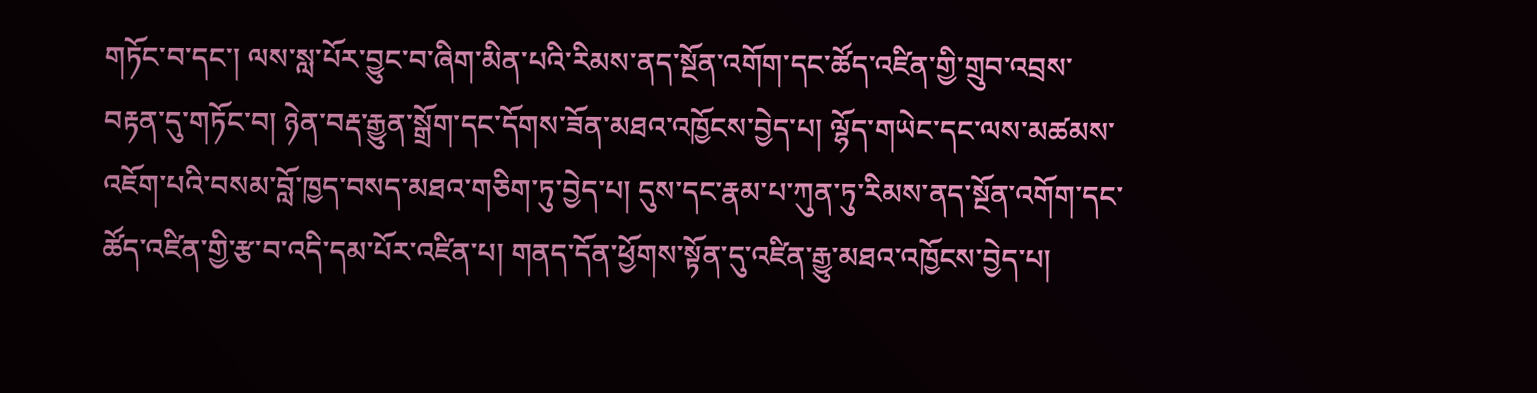གཏོང་བ་དང་། ལས་སླ་པོར་བྱུང་བ་ཞིག་མིན་པའི་རིམས་ནད་སྔོན་འགོག་དང་ཚོད་འཛིན་གྱི་གྲུབ་འབྲས་བརྟན་དུ་གཏོང་བ། ཉེན་བརྡ་རྒྱུན་སྒྲོག་དང་དོགས་ཟོན་མཐའ་འཁྱོངས་བྱེད་པ། ལྷོད་གཡེང་དང་ལས་མཚམས་འཇོག་པའི་བསམ་བློ་ཁྱད་བསད་མཐའ་གཅིག་ཏུ་བྱེད་པ། དུས་དང་རྣམ་པ་ཀུན་ཏུ་རིམས་ནད་སྔོན་འགོག་དང་ཚོད་འཛིན་གྱི་རྩ་བ་འདི་དམ་པོར་འཛིན་པ། གནད་དོན་ཕྱོགས་སྟོན་དུ་འཛིན་རྒྱུ་མཐའ་འཁྱོངས་བྱེད་པ།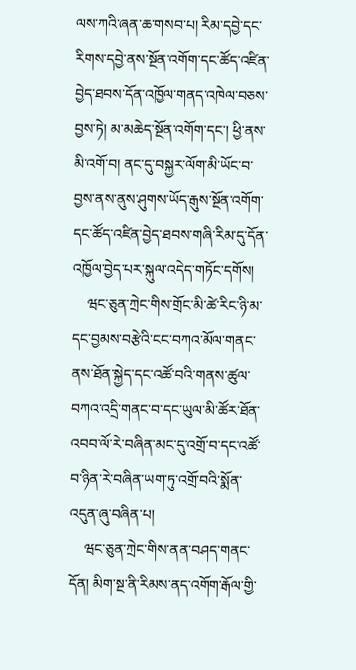ལས་ཀའི་ཞན་ཆ་གསབ་པ། རིམ་དབྱེ་དང་རིགས་དབྱེ་ནས་སྔོན་འགོག་དང་ཚོད་འཛིན་བྱེད་ཐབས་དོན་འཁྱོལ་གནད་འཁེལ་བཅས་བྱས་ཏེ། མ་མཆེད་སྔོན་འགོག་དང་། ཕྱི་ནས་མི་འགོ་བ། ནང་དུ་བསྐྱར་ལོག་མི་ཡོང་བ་བྱས་ནས་ནུས་ཤུགས་ཡོད་རྒུས་སྔོན་འགོག་དང་ཚོད་འཛིན་བྱེད་ཐབས་གཞི་རིམ་དུ་དོན་འཁྱོལ་བྱེད་པར་སྐུལ་འདེད་གཏོང་དགོས།
    ཝང་ཅུན་ཀྲེང་གིས་གྲོང་མི་ཚེ་རིང་ཉི་མ་དང་བྱམས་བརྩེའི་ངང་བཀའ་མོལ་གནང་ནས་ཐོན་སྐྱེད་དང་འཚོ་བའི་གནས་ཚུལ་བཀའ་འདྲི་གནང་བ་དང་ཡུལ་མི་ཚོར་ཐོན་འབབ་ལོ་རེ་བཞིན་མང་དུ་འགྲོ་བ་དང་འཚོ་བ་ཉིན་རེ་བཞིན་ཡག་ཏུ་འགྲོ་བའི་སྨོན་འདུན་ཞུ་བཞིན་པ།
    ཝང་ཅུན་ཀྲེང་གིས་ནན་བཤད་གནང་དོན། མིག་སྔ་ནི་རིམས་ནད་འགོག་རྒོལ་གྱི་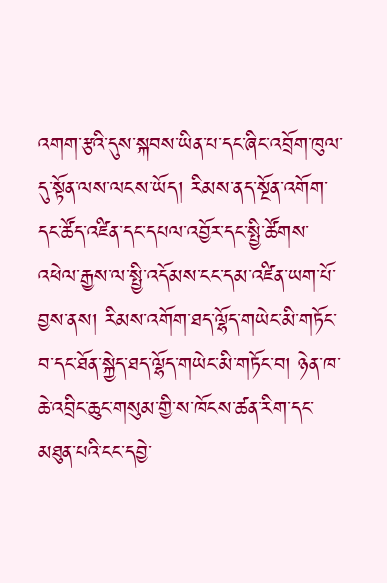འགག་རྩའི་དུས་སྐབས་ཡིན་པ་དང་ཞིང་འབྲོག་ཁུལ་དུ་སྟོན་ལས་ལངས་ཡོད། རིམས་ནད་སྔོན་འགོག་དང་ཚོད་འཛིན་དང་དཔལ་འབྱོར་དང་སྤྱི་ཚོགས་འཕེལ་རྒྱས་ལ་སྤྱི་འདོམས་ངང་དམ་འཛིན་ཡག་པོ་བྱས་ནས། རིམས་འགོག་ཐད་ལྷོད་གཡེང་མི་གཏོང་བ་དང་ཐོན་སྐྱེད་ཐད་ལྷོད་གཡེང་མི་གཏོང་བ། ཉེན་ཁ་ཆེ་འབྲིང་ཆུང་གསུམ་གྱི་ས་ཁོངས་ཚན་རིག་དང་མཐུན་པའི་ངང་དབྱེ་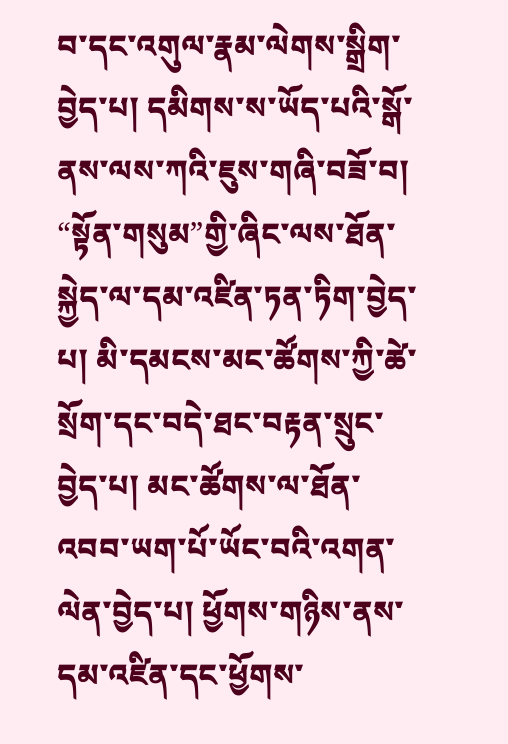བ་དང་འགུལ་རྣམ་ལེགས་སྒྲིག་བྱེད་པ། དམིགས་ས་ཡོད་པའི་སྒོ་ནས་ལས་ཀའི་ཇུས་གཞི་བཟོ་བ། “སྟོན་གསུམ”གྱི་ཞིང་ལས་ཐོན་སྐྱེད་ལ་དམ་འཛིན་ཏན་ཏིག་བྱེད་པ། མི་དམངས་མང་ཚོགས་ཀྱི་ཚེ་སྲོག་དང་བདེ་ཐང་བརྟན་སྲུང་བྱེད་པ། མང་ཚོགས་ལ་ཐོན་འབབ་ཡག་པོ་ཡོང་བའི་འགན་ལེན་བྱེད་པ། ཕྱོགས་གཉིས་ནས་དམ་འཛིན་དང་ཕྱོགས་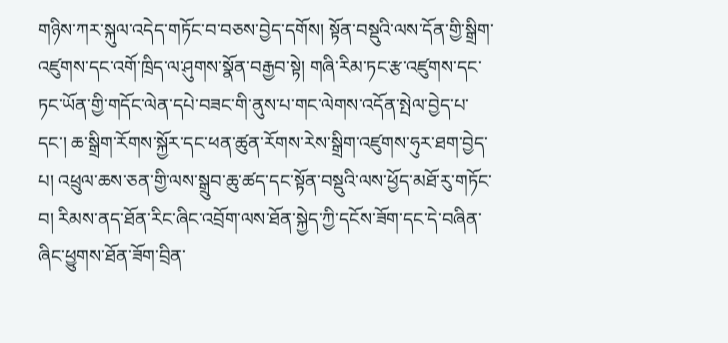གཉིས་ཀར་སྐུལ་འདེད་གཏོང་བ་བཅས་བྱེད་དགོས། སྟོན་བསྡུའི་ལས་དོན་གྱི་སྒྲིག་འཛུགས་དང་འགོ་ཁྲིད་ལ་ཤུགས་སྣོན་བརྒྱབ་སྟེ། གཞི་རིམ་ཏང་རྩ་འཛུགས་དང་ཏང་ཡོན་གྱི་གདོང་ལེན་དཔེ་བཟང་གི་ནུས་པ་གང་ལེགས་འདོན་སྤེལ་བྱེད་པ་དང་། ཆ་སྒྲིག་རོགས་སྐྱོར་དང་ཕན་ཚུན་རོགས་རེས་སྒྲིག་འཛུགས་ཧུར་ཐག་བྱེད་པ། འཕྲུལ་ཆས་ཅན་གྱི་ལས་སྒྲུབ་ཆུ་ཚད་དང་སྟོན་བསྡུའི་ལས་ཕྱོད་མཐོ་རུ་གཏོང་བ། རིམས་ནད་ཐོན་རིང་ཞིང་འབྲོག་ལས་ཐོན་སྐྱེད་ཀྱི་དངོས་ཟོག་དང་དེ་བཞིན་ཞིང་ཕྱུགས་ཐོན་ཟོག་བྲིན་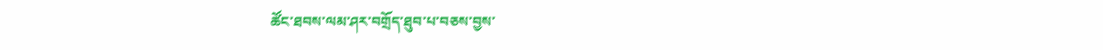ཚོང་ཐབས་ལམ་ཤར་བགྲོད་ཐུབ་པ་བཅས་བྱས་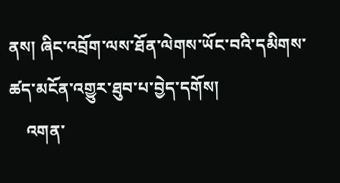ནས། ཞིང་འབྲོག་ལས་ཐོན་ལེགས་ཡོང་བའི་དམིགས་ཚད་མངོན་འགྱུར་ཐུབ་པ་བྱེད་དགོས།
    འགན་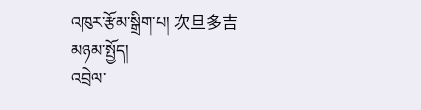འཁུར་རྩོམ་སྒྲིག་པ། 次旦多吉
མཉམ་སྤྱོད།
འབྲེལ་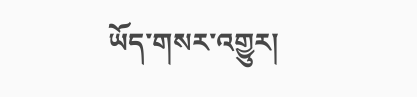ཡོད་གསར་འགྱུར།